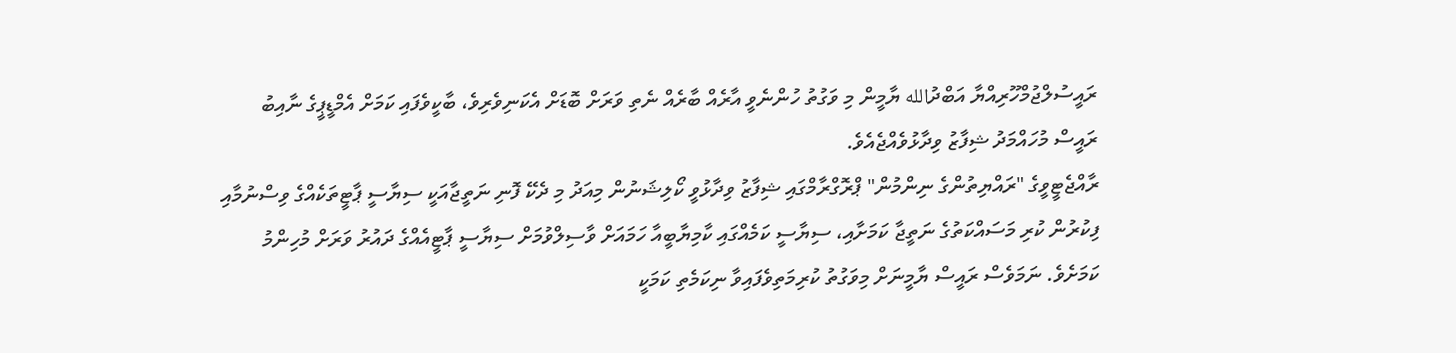ރައީސުލްޖުމްހޫރިއްޔާ އަބްދުالله ޔާމީން މި ވަގުތު ހުންނެވީ އާރެއް ބާރެއް ނެތި ވަރަށް ބޮޑަށް އެކަނިވެރިވެ، ބާކީވެފައި ކަމަށް އެމްޑީޕީގެ ނާއިބު ރައީސް މުހައްމަދު ޝިފާޒު ވިދާޅުވެއްޖެއެވެ.
ރާއްޖެޓީވީގެ "ރައްޔިތުންގެ ނިންމުން" ޕްރޮގްރާމްގައި ޝިފާޒު ވިދާޅުވީ ކޯލިޝަނުން މިއަދު މި ދެކޭ ފޮނި ނަތީޖާއަކީ ސިޔާސީ ޕާޓީތަކެއްގެ ވިސްނުމާއި ފިކުރުން ކުރި މަސައްކަތުގެ ނަތީޖާ ކަމަށާއި، ސިޔާސީ ކަމެއްގައި ކާމިޔާބީއާ ހަމައަށް ވާސިލްވުމަށް ސިޔާސީ ޕާޓީއެއްގެ ދައުރު ވަރަށް މުހިންމު ކަމަށެވެ. ނަމަވެސް ރައީސް ޔާމީނަށް މިވަގުތު ކުރިމަތިވެފައިވާ ނިކަމެތި ކަމަކީ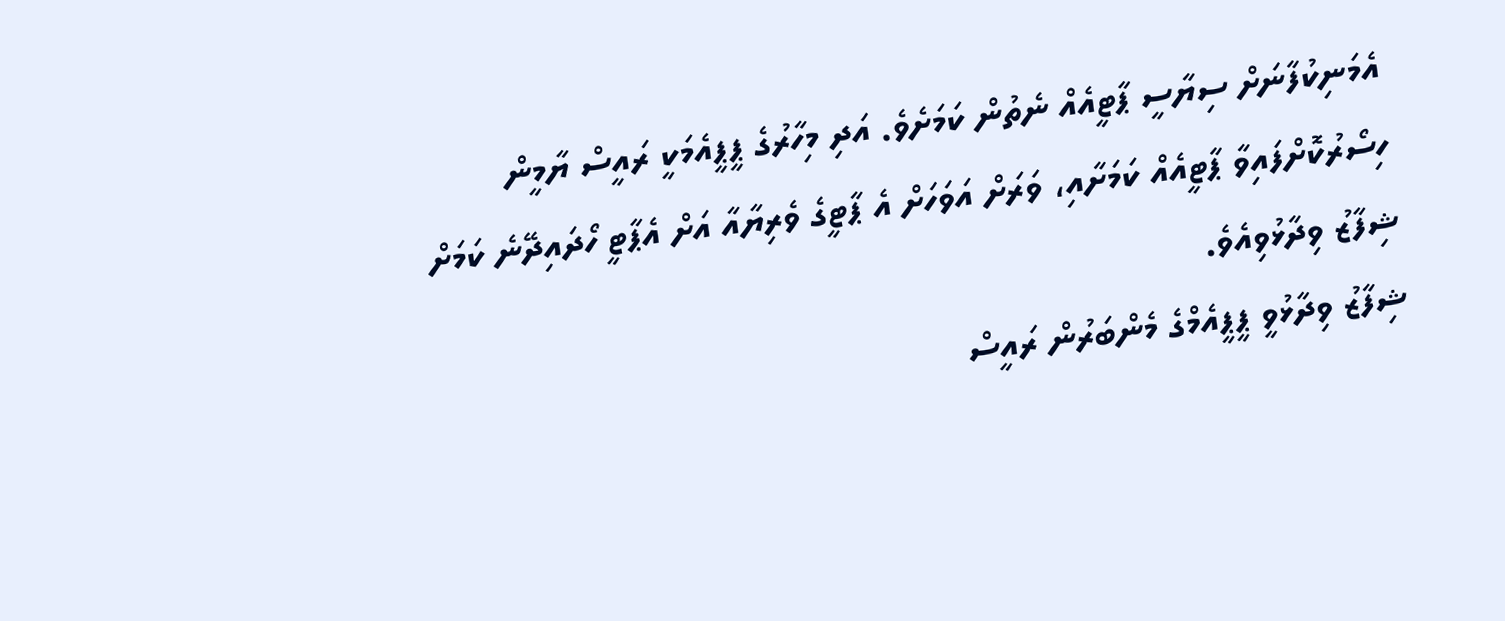އެމަނިކުފާނަށް ސިޔާސީ ޕާޓީއެއް ނެތުން ކަމަށެވެ. އަދި މިހާރުގެ ޕީޕީއެމަކީ ރައީސް ޔާމީން ހިސޯރުކޮށްފައިވާ ޕާޓީއެއް ކަމަށާއި، ވަރަށް އަވަހަށް އެ ޕާޓީގެ ވެރިޔާއާ އަށް އެޕާޓީ ހޯދައިދޭނެ ކަމަށް ޝިފާޒު ވިދާޅުވިއެވެ.
ޝިފާޒު ވިދާޅުވީ ޕީޕީއެމްގެ މެންބަރުން ރައީސް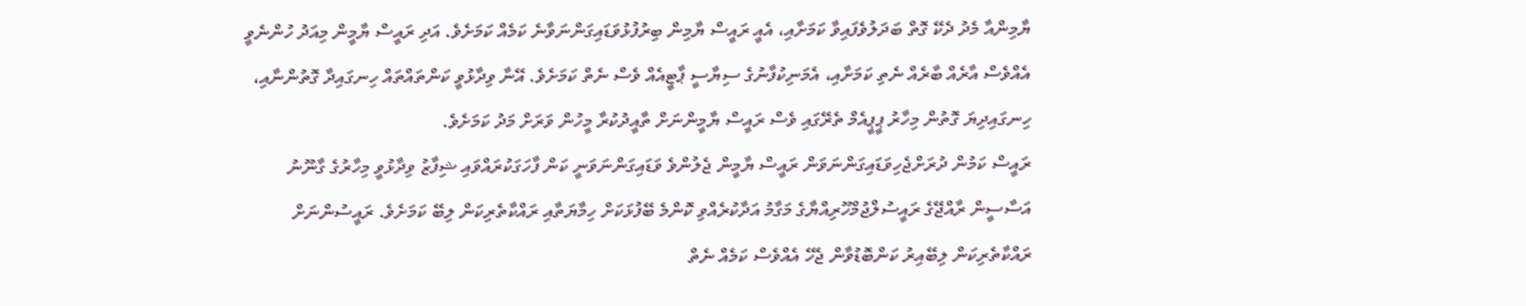ޔާމިންއާ މެދު ދެކޭ ގޮތް ބަދަލުވެފައިވާ ކަމަށާއި، އެއީ ރައީސް ޔާމިން ބިރުފުޅުވަޑައިގަންނަވާނެ ކަމެއް ކަމަށެވެ. އަދި ރައީސް ޔާމީން މިއަދު ހުންނެވީ އެއްވެސް އާރެއް ބާރެއް ނެތި ކަމަށާއި، އެމަނިކުފާނުގެ ސިޔާސީ ޕާޓީއެއް ވެސް ނެތް ކަމަށެވެ. އޭނާ ވިދާޅުވީ ކަންތައްތައް ހިނގައިދާ ގޮތުންނާއި، ހިނގައިދިޔަ ގޮތުން މިހާރު ޕީޕީއެމް ތެރޭގައި ވެސް ރައީސް ޔާމީންނަށް ތާއީދުކުރާ މީހުން ވަރަށް މަދު ކަމަށެވެ.
ރައީސް ކަމުން ދުރަށްޖެހިވަޑައިގަންނަވަން ރައީސް ޔާމީން ޖެލުންވެ ވަޑައިގަންނަވަނީ ކަން ފާހަގަކުރައްވައި ޝިފާޒު ވިދާޅުވީ މިހާރުގެ ގާނޫނު އަސާސީން ރާއްޖޭގެ ރައީސުލްޖުމްހޫރިއްޔާގެ މަގާމު އަދާކުރެއްވި ކޮންމެ ބޭފުޅަކަށް ހިމާޔަތާއި ރައްކާތެރިކަން ލިބޭ ކަމަށެވެ. ރައީސުންނަށް ރައްކާތެރިކަން ލިބޭއިރު ކަންބޮޑުވާން ޖެހޭ އެއްވެސް ކަމެއް ނެތް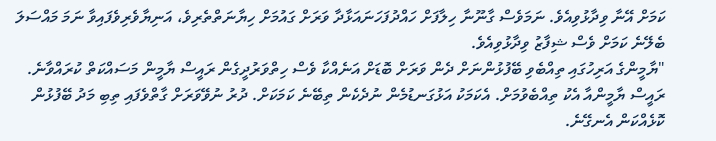ކަމަށް އޭނާ ވިދާޅުވިއެވެ. ނަމަވެސް ގާނޫނާ ހިލާފަށް ހައްދުފަހަނައަޅާދާ ވަރަށް ގައުމަށް ހިޔާނަތްތެރިވެ، އަނިޔާވެރިވެފައިވާ ނަމަ މައްސަލަ ބެލޭނެ ކަމަށް ވެސް ޝިފާޒު ވިދާޅުވިއެވެ.
"ޔާމީންގެ އަރިހުގައި ތިއްބެވި ބޭފުޅުންނަށް ދެން ވަރަށް ބޮޑަށް އަނެއްކާ ވެސް ހިތްވަރުދީގެން ރައީސް ޔާމީން މަސައްކަތް ކުރައްވާނެ. ރައީސް ޔާމީންއާ އެކު ތިއްބެވުމަށް. އެކަމަކު އަޅުގަނޑުމެން ނުދެކެން ތިބޭނެ ކަމަކަށް. ދުރު ނުވޭވަރަށް ގާތްވެފައި ތިބި މަދު ބޭފުޅުން ކޮޅެއްކަން އެނގޭނެ.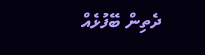ދެތިން ބޭފުޅެއް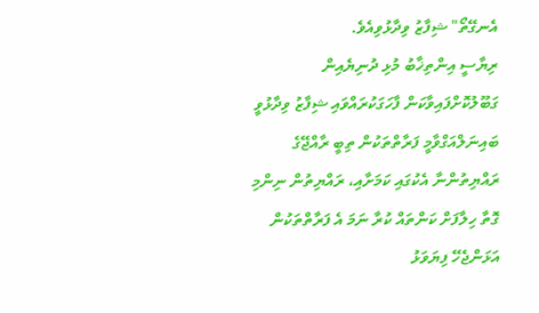އެނގޭތޯ" ޝިފާޒު ވިދާޅުވިއެވެ.
ރިޔާސީ އިންތިޚާބު މުޅި ދުނިޔެއިން ގަބޫލުކޮށްފައިވާކަން ފާހަގަކުރައްވައި ޝިފާޒު ވިދާޅުވީ ބައިނަލްއަގްވާމީ ފަރާތްތަކުން ތިބީ ރާއްޖޭގެ ރައްޔިތުންނާ އެކުގައި ކަމަށާއި، ރައްޔިތުން ނިންމި ގޮތާ ހިލާފަށް ކަންތައް ކުރާ ނަމަ އެ ފަރާތްތަކުން އަޅަންޖެހޭ ފިޔަވަޅު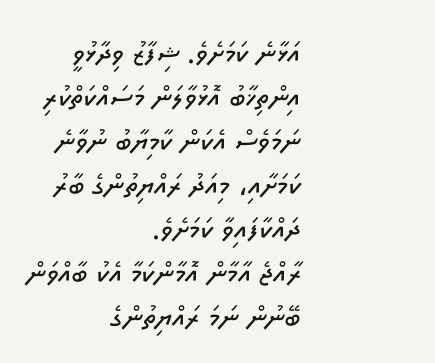އަޅާނެ ކަމަށެވެ. ޝިފާޒު ވިދާޅުވީ އިންތިޚާބު އޮޅުވާލަން މަސައްކަތްކުރި ނަމަވެސް އެކަން ކާމިޔާބު ނުވާނެ ކަމަށާއި، މިއަދު ރައްޔިތުންގެ ބާރު ދައްކާފައިވާ ކަމަށެވެ.
ރާއްޖެ އާމާން އޮމާންކަމާ އެކު ބާއްވަން ބޭނުން ނަމަ ރައްޔިތުންގެ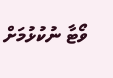ވޯޓާ ނުކުޅުމަށް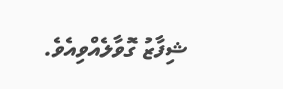ޝިފާޒު ގޮވާލެއްވިއެވެ.